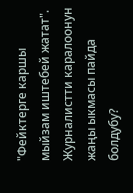"Фейктерге каршы мыйзам иштебей жатат". Журналистти каралоонун жаңы ыкмасы пайда болдубу?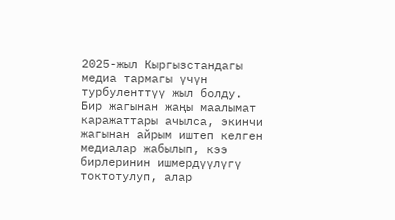2025-жыл Кыргызстандагы медиа тармагы үчүн турбуленттүү жыл болду. Бир жагынан жаңы маалымат каражаттары ачылса, экинчи жагынан айрым иштеп келген медиалар жабылып, кээ бирлеринин ишмердүүлүгү токтотулуп, алар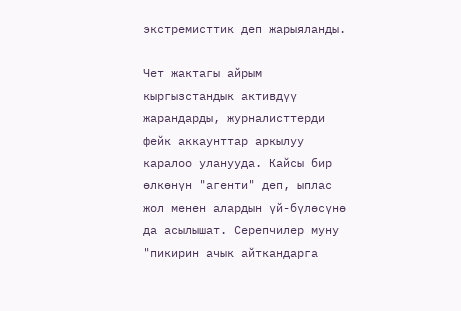экстремисттик деп жарыяланды.

Чет жактагы айрым кыргызстандык активдүү жарандарды, журналисттерди фейк аккаунттар аркылуу каралоо уланууда. Кайсы бир өлкөнүн "агенти" деп, ыплас жол менен алардын үй-бүлөсүнө да асылышат. Серепчилер муну "пикирин ачык айткандарга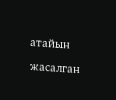атайын жасалган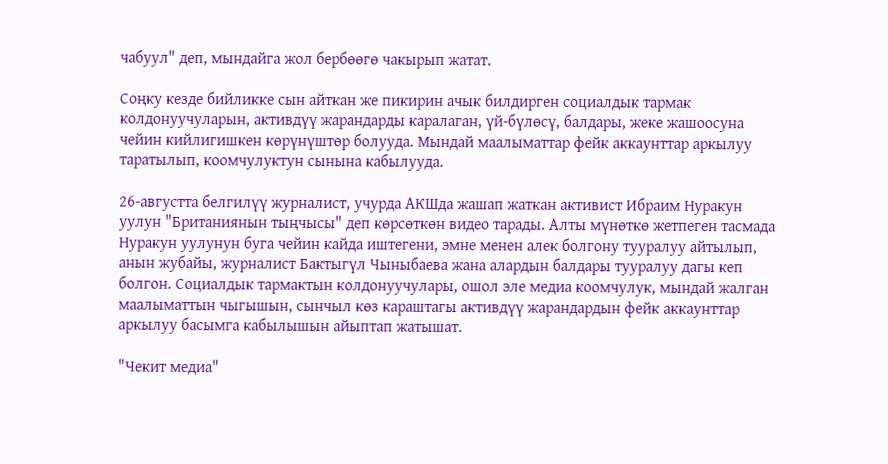чабуул" деп, мындайга жол бербөөгө чакырып жатат.

Соңку кезде бийликке сын айткан же пикирин ачык билдирген социалдык тармак колдонуучуларын, активдүү жарандарды каралаган, үй-бүлөсү, балдары, жеке жашоосуна чейин кийлигишкен көрүнүштөр болууда. Мындай маалыматтар фейк аккаунттар аркылуу таратылып, коомчулуктун сынына кабылууда.

26-августта белгилүү журналист, учурда АКШда жашап жаткан активист Ибраим Нуракун уулун "Британиянын тыңчысы" деп көрсөткөн видео тарады. Алты мүнөткө жетпеген тасмада Нуракун уулунун буга чейин кайда иштегени, эмне менен алек болгону тууралуу айтылып, анын жубайы, журналист Бактыгүл Чыныбаева жана алардын балдары тууралуу дагы кеп болгон. Социалдык тармактын колдонуучулары, ошол эле медиа коомчулук, мындай жалган маалыматтын чыгышын, сынчыл көз караштагы активдүү жарандардын фейк аккаунттар аркылуу басымга кабылышын айыптап жатышат.

"Чекит медиа"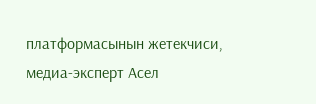платформасынын жетекчиси, медиа-эксперт Асел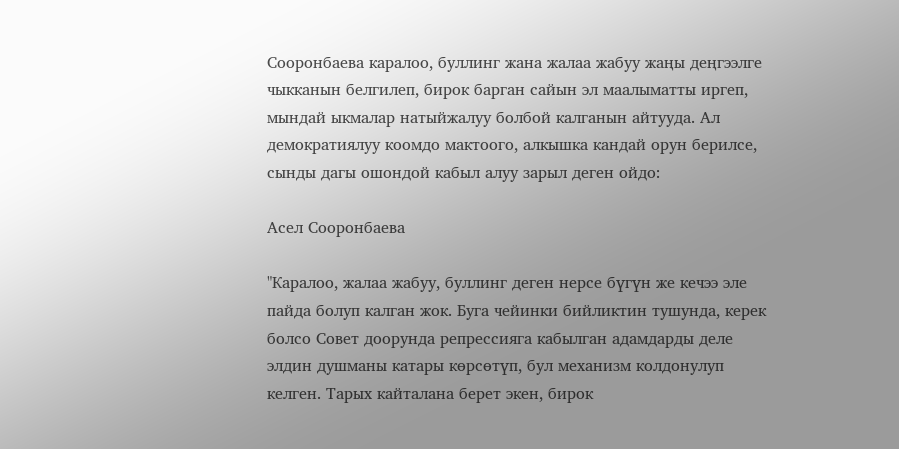Сооронбаева каралоо, буллинг жана жалаа жабуу жаңы деңгээлге чыкканын белгилеп, бирок барган сайын эл маалыматты иргеп, мындай ыкмалар натыйжалуу болбой калганын айтууда. Ал демократиялуу коомдо мактоого, алкышка кандай орун берилсе, сынды дагы ошондой кабыл алуу зарыл деген ойдо:

Асел Сооронбаева

"Каралоо, жалаа жабуу, буллинг деген нерсе бүгүн же кечээ эле пайда болуп калган жок. Буга чейинки бийликтин тушунда, керек болсо Совет доорунда репрессияга кабылган адамдарды деле элдин душманы катары көрсөтүп, бул механизм колдонулуп келген. Тарых кайталана берет экен, бирок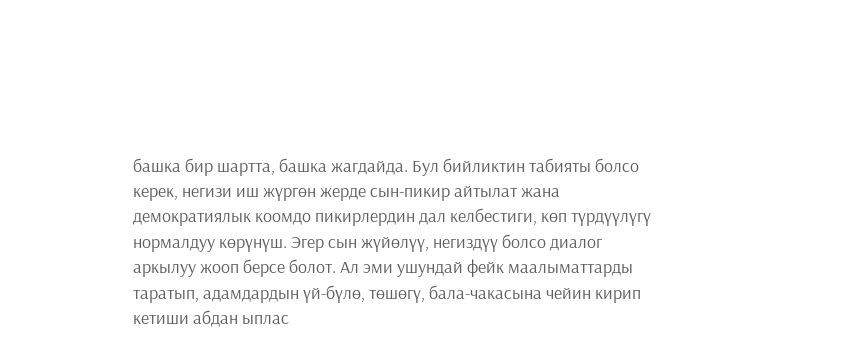башка бир шартта, башка жагдайда. Бул бийликтин табияты болсо керек, негизи иш жүргөн жерде сын-пикир айтылат жана демократиялык коомдо пикирлердин дал келбестиги, көп түрдүүлүгү нормалдуу көрүнүш. Эгер сын жүйөлүү, негиздүү болсо диалог аркылуу жооп берсе болот. Ал эми ушундай фейк маалыматтарды таратып, адамдардын үй-бүлө, төшөгү, бала-чакасына чейин кирип кетиши абдан ыплас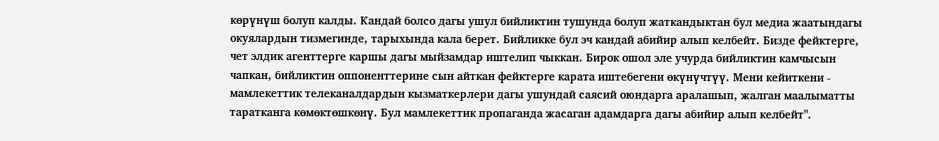көрүнүш болуп калды. Кандай болсо дагы ушул бийликтин тушунда болуп жаткандыктан бул медиа жаатындагы окуялардын тизмегинде, тарыхында кала берет. Бийликке бул эч кандай абийир алып келбейт. Бизде фейктерге, чет элдик агенттерге каршы дагы мыйзамдар иштелип чыккан. Бирок ошол эле учурда бийликтин камчысын чапкан, бийликтин оппоненттерине сын айткан фейктерге карата иштебегени өкүнүчтүү. Мени кейиткени - мамлекеттик телеканалдардын кызматкерлери дагы ушундай саясий оюндарга аралашып, жалган маалыматты таратканга көмөктөшкөнү. Бул мамлекеттик пропаганда жасаган адамдарга дагы абийир алып келбейт".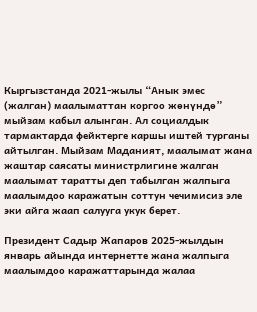Кыргызстанда 2021-жылы “Анык эмес (жалган) маалыматтан коргоо жөнүндө” мыйзам кабыл алынган. Ал социалдык тармактарда фейктерге каршы иштей турганы айтылган. Мыйзам Маданият, маалымат жана жаштар саясаты министрлигине жалган маалымат таратты деп табылган жалпыга маалымдоо каражатын соттун чечимисиз эле эки айга жаап салууга укук берет.

Президент Садыр Жапаров 2025-жылдын январь айында интернетте жана жалпыга маалымдоо каражаттарында жалаа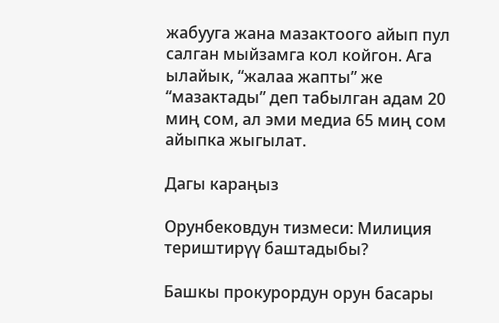жабууга жана мазактоого айып пул салган мыйзамга кол койгон. Ага ылайык, “жалаа жапты” же “мазактады” деп табылган адам 20 миң сом, ал эми медиа 65 миң сом айыпка жыгылат.

Дагы караңыз

Орунбековдун тизмеси: Милиция териштирүү баштадыбы?

Башкы прокурордун орун басары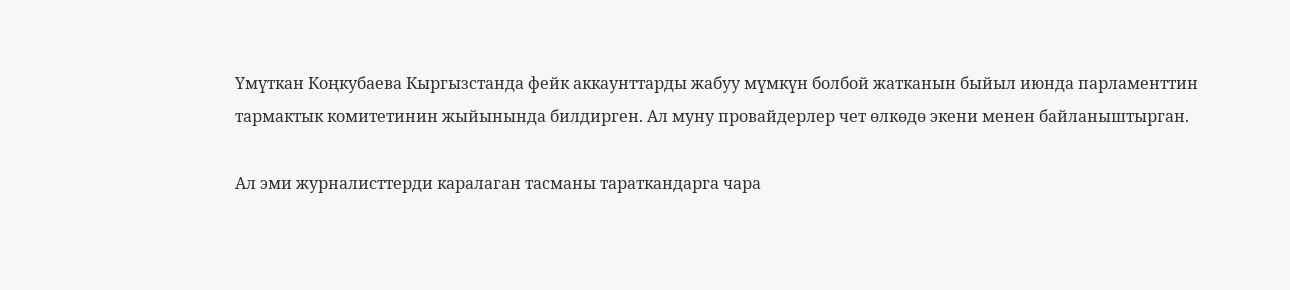Үмүткан Коңкубаева Кыргызстанда фейк аккаунттарды жабуу мүмкүн болбой жатканын быйыл июнда парламенттин тармактык комитетинин жыйынында билдирген. Ал муну провайдерлер чет өлкөдө экени менен байланыштырган.

Ал эми журналисттерди каралаган тасманы тараткандарга чара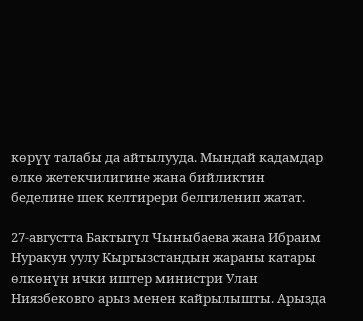көрүү талабы да айтылууда. Мындай кадамдар өлкө жетекчилигине жана бийликтин беделине шек келтирери белгиленип жатат.

27-августта Бактыгүл Чыныбаева жана Ибраим Нуракун уулу Кыргызстандын жараны катары өлкөнүн ички иштер министри Улан Ниязбековго арыз менен кайрылышты. Арызда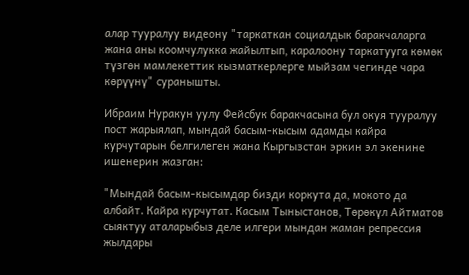алар тууралуу видеону "таркаткан социалдык баракчаларга жана аны коомчулукка жайылтып, каралоону таркатууга көмөк түзгөн мамлекеттик кызматкерлерге мыйзам чегинде чара көрүүнү" суранышты.

Ибраим Нуракун уулу Фейсбук баракчасына бул окуя тууралуу пост жарыялап, мындай басым-кысым адамды кайра курчутарын белгилеген жана Кыргызстан эркин эл экенине ишенерин жазган:

"Мындай басым-кысымдар бизди коркута да, мокото да албайт. Кайра курчутат. Касым Тыныстанов, Төрөкүл Айтматов сыяктуу аталарыбыз деле илгери мындан жаман репрессия жылдары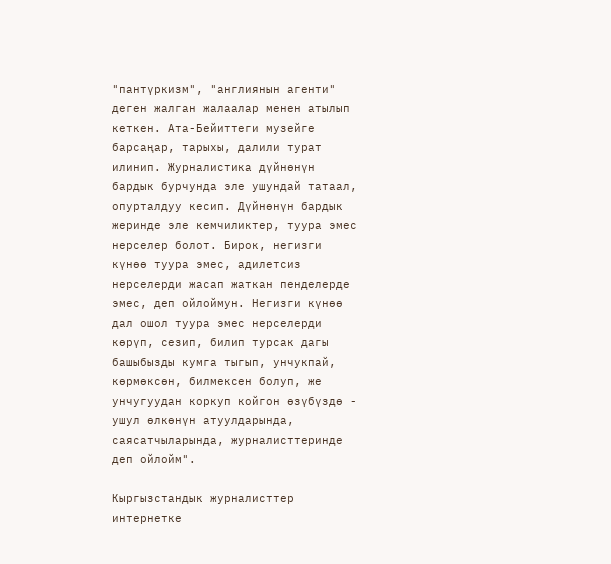"пантүркизм", "англиянын агенти" деген жалган жалаалар менен атылып кеткен. Ата-Бейиттеги музейге барсаңар, тарыхы, далили турат илинип. Журналистика дүйнөнүн бардык бурчунда эле ушундай татаал, опурталдуу кесип. Дүйнөнүн бардык жеринде эле кемчиликтер, туура эмес нерселер болот. Бирок, негизги күнөө туура эмес, адилетсиз нерселерди жасап жаткан пенделерде эмес, деп ойлоймун. Негизги күнөө дал ошол туура эмес нерселерди көрүп, сезип, билип турсак дагы башыбызды кумга тыгып, унчукпай, көрмөксөн, билмексен болуп, же унчугуудан коркуп койгон өзүбүздө - ушул өлкөнүн атуулдарында, саясатчыларында, журналисттеринде деп ойлойм".

Кыргызстандык журналисттер интернетке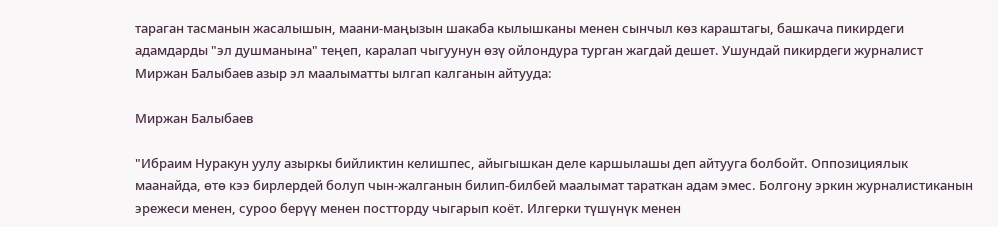тараган тасманын жасалышын, маани-маңызын шакаба кылышканы менен сынчыл көз караштагы, башкача пикирдеги адамдарды "эл душманына" теңеп, каралап чыгуунун өзү ойлондура турган жагдай дешет. Ушундай пикирдеги журналист Миржан Балыбаев азыр эл маалыматты ылгап калганын айтууда:

Миржан Балыбаев

"Ибраим Нуракун уулу азыркы бийликтин келишпес, айыгышкан деле каршылашы деп айтууга болбойт. Оппозициялык маанайда, өтө кээ бирлердей болуп чын-жалганын билип-билбей маалымат тараткан адам эмес. Болгону эркин журналистиканын эрежеси менен, суроо берүү менен постторду чыгарып коёт. Илгерки түшүнүк менен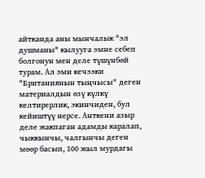айтканда аны мынчалык "эл душманы" кылууга эмне себеп болгонун мен деле түшүнбөй турам. Ал эми кечээки "Британиянын тыңчысы" деген материалдын өзү күлкү келтирерлик, экинчиден, бул кейиштүү нерсе. Анткени азыр деле жакпаган адамды каралап, чыккынчы, чалгынчы деген мөөр басып, 100 жыл мурдагы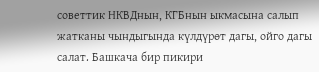советтик НКВДнын, КГБнын ыкмасына салып жатканы чындыгында күлдүрөт дагы, ойго дагы салат. Башкача бир пикири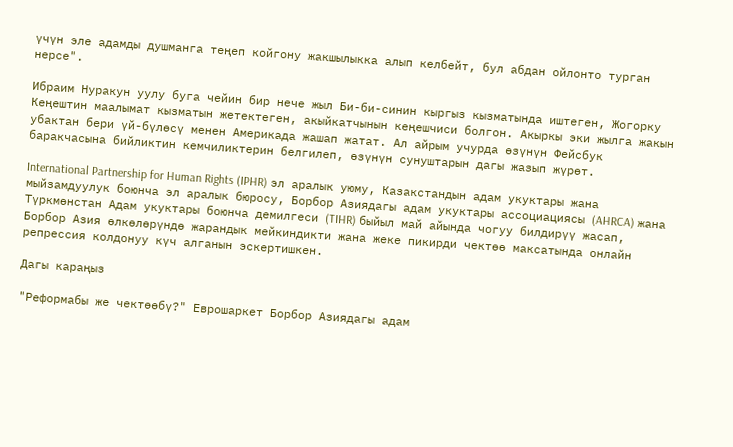үчүн эле адамды душманга теңеп койгону жакшылыкка алып келбейт, бул абдан ойлонто турган нерсе".

Ибраим Нуракун уулу буга чейин бир нече жыл Би-би-синин кыргыз кызматында иштеген, Жогорку Кеңештин маалымат кызматын жетектеген, акыйкатчынын кеңешчиси болгон. Акыркы эки жылга жакын убактан бери үй-бүлөсү менен Америкада жашап жатат. Ал айрым учурда өзүнүн Фейсбук баракчасына бийликтин кемчиликтерин белгилеп, өзүнүн сунуштарын дагы жазып жүрөт.

International Partnership for Human Rights (IPHR) эл аралык уюму, Казакстандын адам укуктары жана мыйзамдуулук боюнча эл аралык бюросу, Борбор Азиядагы адам укуктары ассоциациясы (AHRCA) жана Түркмөнстан Адам укуктары боюнча демилгеси (TIHR) быйыл май айында чогуу билдирүү жасап, Борбор Азия өлкөлөрүндө жарандык мейкиндикти жана жеке пикирди чектөө максатында онлайн репрессия колдонуу күч алганын эскертишкен.

Дагы караңыз

"Реформабы же чектөөбү?" Еврошаркет Борбор Азиядагы адам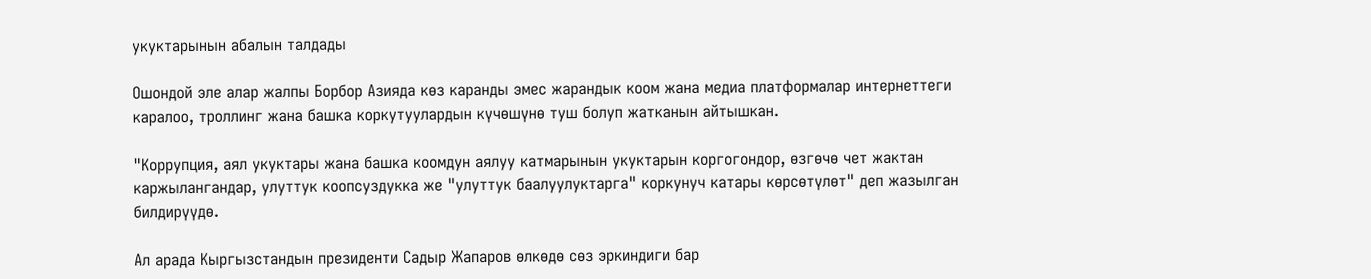укуктарынын абалын талдады

Ошондой эле алар жалпы Борбор Азияда көз каранды эмес жарандык коом жана медиа платформалар интернеттеги каралоо, троллинг жана башка коркутуулардын күчөшүнө туш болуп жатканын айтышкан.

"Коррупция, аял укуктары жана башка коомдун аялуу катмарынын укуктарын коргогондор, өзгөчө чет жактан каржылангандар, улуттук коопсуздукка же "улуттук баалуулуктарга" коркунуч катары көрсөтүлөт" деп жазылган билдирүүдө.

Ал арада Кыргызстандын президенти Садыр Жапаров өлкөдө сөз эркиндиги бар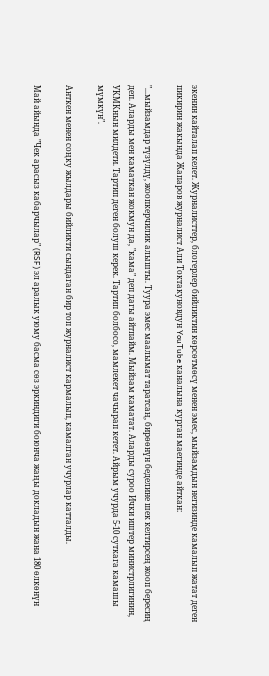экенин кайталап келет. Журналисттер, блогерлер бийликтин көрсөтмөсү менен эмес, мыйзамдын негизинде камалып жатат деген пикирин жакында Жапаров журналист Али Токтакуновдун YouTube каналына курган маегинде айткан:

"...мыйзамдар түзүлдү, жоопкерчилик алышты. Туура эмес маалымат таратсаң, бирөөнүн беделине шек келтирсең жооп бересиң деп. Аларды мен каматкан жокмун да, "кама" деп дагы айтпайм. Мыйзам каматат. Аларды суроо Ички иштер министрлигинин, УКМКнын милдети. Тартип деген болуш керек. Тартип болбосо, мамлекет чачырап кетет. Айрым учурда 5-10 суткага камашы мүмкүн".

Анткен менен соңку жылдары бийликти сындаган бир топ журналист кармалып, камалган учурлар катталды.

Май айында "Чек арасыз кабарчылар" (RSF) эл аралык уюму басма сөз эркиндиги боюнча жаңы докладын жана 180 өлкөнүн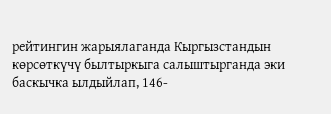рейтингин жарыялаганда Кыргызстандын көрсөткүчү былтыркыга салыштырганда эки баскычка ылдыйлап, 146-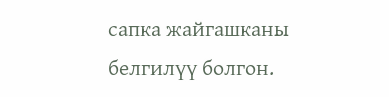сапка жайгашканы белгилүү болгон.